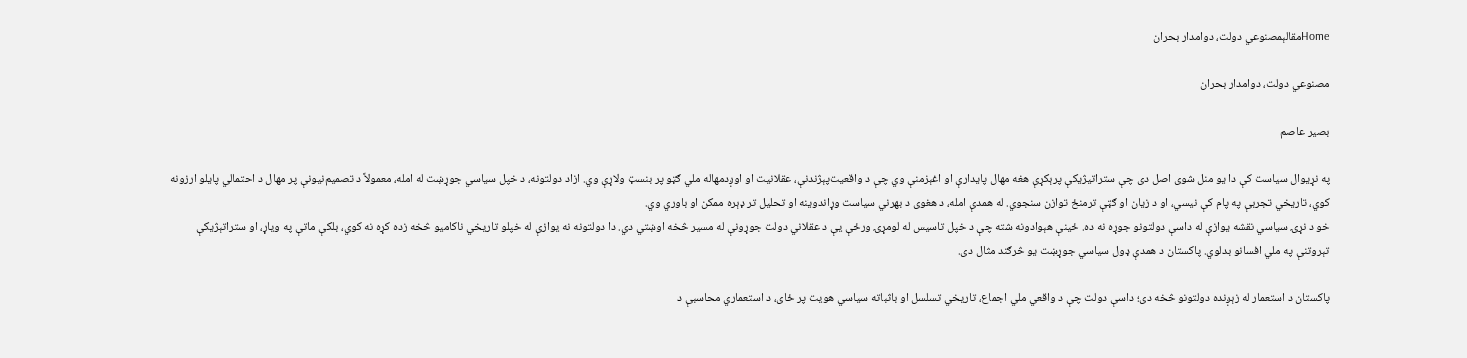Homeمقالېمصنوعي دولت، دوامدار بحران

مصنوعي دولت، دوامدار بحران

بصیر عاصم

په نړیوال سیاست کې دا یو منل شوی اصل دی چې ستراتیژیکې پرېکړې هغه مهال پایدارې او اغېزمنې وي چې د واقعیت‌پېژندنې، عقلانیت او اوږدمهاله ملي ګټو پر بنسټ ولاړې وي. ازاد دولتونه، د خپل سیاسي جوړښت له امله، معمولاً د تصمیم‌نیونې پر مهال د احتمالي پایلو ارزونه کوي، تاریخي تجربې په پام کې نیسي، او د زیان او ګټې ترمنځ توازن سنجوي. له همدې امله، د هغوی د بهرني سیاست وړاندوینه او تحلیل تر ډېره ممکن او باوري وي.
خو د نړۍ سیاسي نقشه یوازې له داسې دولتونو جوړه نه ده. ځینې هېوادونه شته چې د خپل تاسیس له لومړۍ ورځې یې د عقلاني دولت‌ جوړونې له مسیر څخه اوښتي دي. دا دولتونه نه یوازې له خپلو تاریخي ناکامیو څخه زده کړه نه کوي، بلکې ماتې په ویاړ، او ستراتېژیکې تېروتنې په ملي افسانو بدلوي. پاکستان د همدې ډول سیاسي جوړښت یو څرګند مثال دی.

پاکستان د استعمار له زېږنده دولتونو څخه دی؛ داسې دولت چې د واقعي ملي اجماع، تاریخي تسلسل او باثباته سیاسي هویت پر ځای، د استعماري محاسبې د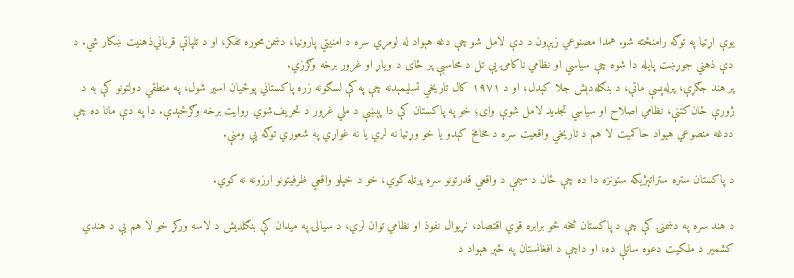یوې اړتیا په توګه رامنځته شو. همدا مصنوعي زېږون د دې لامل شو چې دغه هېواد له لومړي سره د امنیتي پارونیا، دښمن‌محوره تفکر، او د تلپاتې قرباني‌ذهنیت ښکار شي. د دې ذهني جوړښت پایله دا شوه چې سیاسي او نظامي ناکامۍ یې تل د محاسبې پر ځای د ویاړ او غرور برخه وګرزي.
پر هند جګړې، پرله‌پسې ماتې، د بنګله‌دېش جلا کېدل، او د ۱۹۷۱ کال تاریخي تسلیمېدنه چې په کې لسګونه زره پاکستاني پوځیان اسیر شول، په منطقي دولتونو کې به د ژورې ځان‌کتنې، نظامي اصلاح او سیاسي تجدید لامل شوې وای؛ خو په پاکستان کې دا پېښې د ملي غرور د تحریف‌شوي روایت برخه وګرځېدې. دا په دې مانا ده چې ددغه منصوعي هیواد حاکمیت لا هم د تاریخي واقعیت سره د مخامخ کېدو یا خو وړتیا نه لري یا نه غواړي په شعوري توګه یې ومنې.

د پاکستان ستره ستراتېژیکه ستونزه دا ده چې ځان د سیمې د واقعي قدرتونو سره پرتله کوي، خو د خپلو واقعي ظرفیتونو ارزونه نه کوي.

د هند سره په دښمنۍ کې چې د پاکستان څخه څو برابره قوي اقتصاد، نړیوال نفوذ او نظامي توان لري، د سیالۍ په میدان کې بنګلدیش د لاسه ورکړ خو لا هم يې د هندي کشمیر د ملکیت دعوه ساتلې ده، او داچې د افغانستان په څېر هېواد د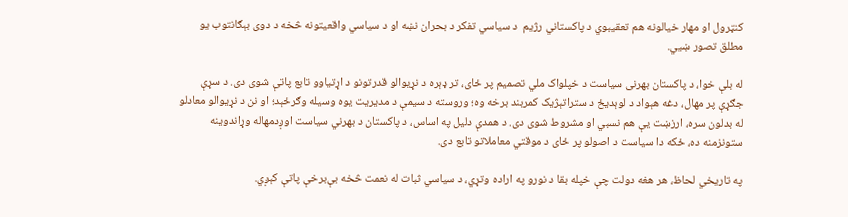کنټرول او مهار خیالونه هم تعقیبوي د پاکستاني رژیم  د سیاسي تفکر د بحران نښه او د سیاسي واقعیتونه څخه د دوی بېګانتوب یو مطلق تصور ښيي.

له بلې خوا، د پاکستان بهرنی سیاست د خپلواک ملي تصمیم پر ځای، تر ډېره د نړیوالو قدرتونو د اړتیاوو تابع پاتې شوی دی. د سړې جګړې پر مهال، دغه هېواد د لوېدیځ د ستراتېژیک کمربند برخه وه؛ وروسته د سیمې د مدیریت یوه وسیله وګرځېد؛ او نن د نړیوالو معادلو له بدلون سره، ارزښت یې هم نسبي او مشروط شوی دی. د همدې دلیل په اساس، د پاکستان د بهرني سیاست اوږدمهاله وړاندوینه ستونزمنه ده، ځکه دا سیاست د اصولو پر ځای د موقتي معاملاتو تابع دی.

په تاریخي لحاظ، هر هغه دولت چې خپله بقا د نورو په اراده وتړي، د سیاسي ثبات له نعمت څخه بې‌برخې پاتې کېږي.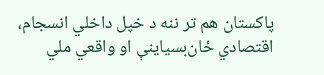پاکستان هم تر ننه د خپل داخلي انسجام، اقتصادي ځان‌بسیاینې او واقعي ملي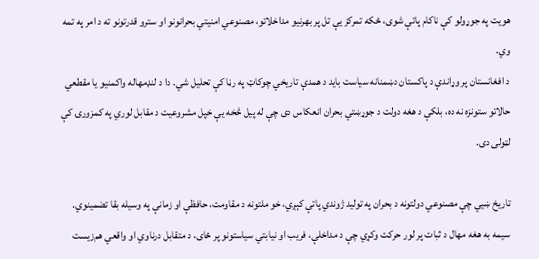هویت په جوړولو کې ناکام پاتې شوی، ځکه تمرکز یې تل پر بهرنیو مداخلاتو، مصنوعي امنیتي بحرانونو او سترو قدرتونو ته د امر په تمه وي.
د افغانستان پر وړاندې د پاکستان دښمنانه سیاست باید د همدې تاریخي چوکاټ په رڼا کې تحلیل شي. دا د لنډمهاله واکمنیو یا مقطعي حالاتو ستونزه نه ده، بلکې د هغه دولت د جوړښتي بحران انعکاس دی چې له پیل څخه یې خپل مشروعیت د مقابل لوري په کمزورۍ کې لټولی دی.

تاریخ ښيي چې مصنوعي دولتونه د بحران په تولید ژوندي پاتې کېږي، خو ملتونه د مقاومت، حافظې او زمانې په وسیله بقا تضمینوي. سیمه به هغه مهال د ثبات پر لور حرکت وکړي چې د مداخلې، فریب او نیابتي سیاستونو پر ځای، د متقابل درناوي او واقعي هم‌زیست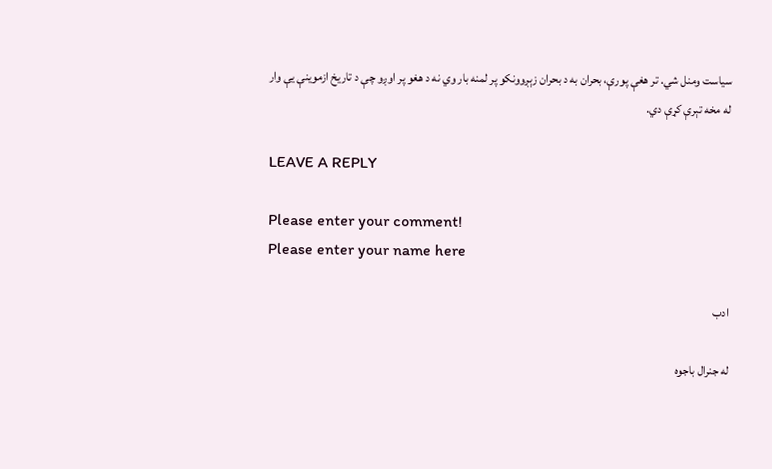سیاست ومنل شي. تر هغې پورې، بحران به د بحران زېږوونکو پر لمنه بار وي نه د هغو پر اوږو چې د تاریخ ازموینې یې وار له مخه تېرې کړې دي.

LEAVE A REPLY

Please enter your comment!
Please enter your name here

ادب

له جنرال باجوه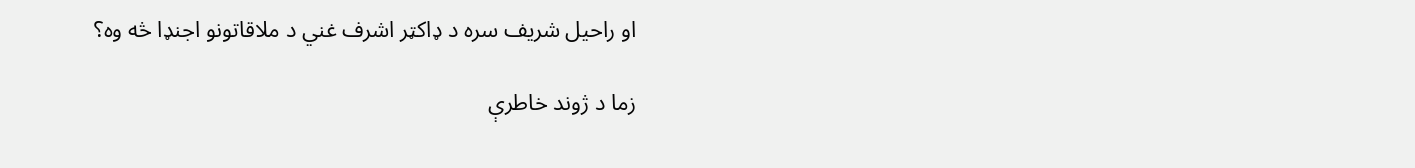او راحیل شریف سره د ډاکټر اشرف غني د ملاقاتونو اجنډا څه وه؟

زما د ژوند خاطرې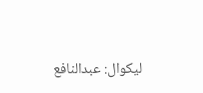لیکوال: عبدالنافع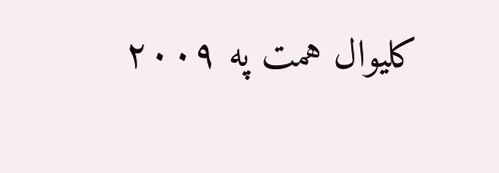کلیوال همت په ٢٠٠٩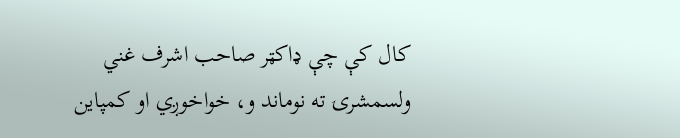کال کې چې ډاکټر صاحب اشرف غني ولسمشرۍ ته نوماند و، خواخوږي او کمپاین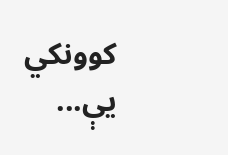کوونکي یې...